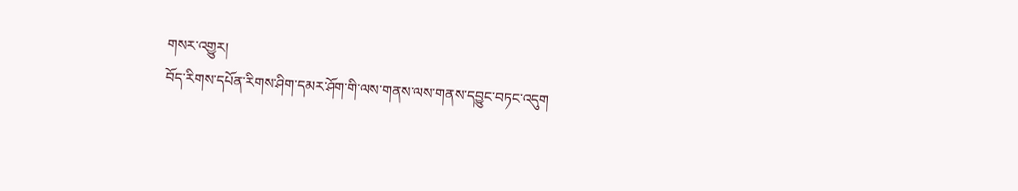གསར་འགྱུར།
བོད་རིགས་དཔོན་རིགས་ཤིག་དམར་ཤོག་གི་ལས་གནས་ལས་གནས་དབྱུང་བཏང་འདུག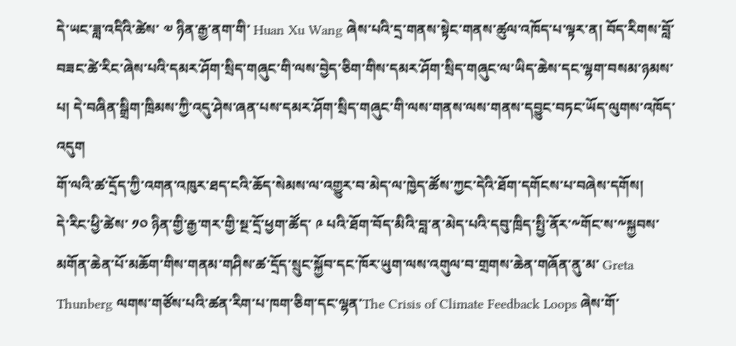དེ་ཡང་ཟླ་འདིའི་ཚེས་ ༧ ཉིན་རྒྱ་ནག་གི་ Huan Xu Wang ཞེས་པའི་དྲ་གནས་སྟེང་གནས་ཚུལ་འཁོད་པ་ལྟར་ན། བོད་རིགས་བློ་བཟང་ཚེ་རིང་ཞེས་པའི་དམར་ཤོག་སྲིད་གཞུང་གི་ལས་བྱེད་ཅིག་གིས་དམར་ཤོག་སྲིད་གཞུང་ལ་ཡིད་ཆེས་དང་ལྷག་བསམ་ཉམས་པ། དེ་བཞིན་སྒྲིག་ཁྲིམས་ཀྱི་འདུ་ཤེས་ཞན་པས་དམར་ཤོག་སྲིད་གཞུང་གི་ལས་གནས་ལས་གནས་དབྱུང་བཏང་ཡོད་ལུགས་འཁོད་འདུག
གོ་ལའི་ཚ་དྲོད་ཀྱི་འགན་འཁུར་ཐད་ངའི་ཆོད་སེམས་ལ་འགྱུར་བ་མེད་ལ་ཁྱེད་ཚོས་ཀྱང་དེའི་ཐོག་དགོངས་པ་བཞེས་དགོས།
དེ་རིང་ཕྱི་ཚེས་ ༡༠ ཉིན་གྱི་རྒྱ་གར་གྱི་སྔ་དྲོ་ཕྱག་ཚོད་ ༩ པའི་ཐོག་བོད་མིའི་བླ་ན་མེད་པའི་དབུ་ཁྲིད་སྤྱི་ནོར་༸གོང་ས་༸སྐྱབས་མགོན་ཆེན་པོ་མཆོག་གིས་གནམ་གཤིས་ཚ་དྲོད་སྲུང་སྐྱོབ་དང་ཁོར་ཡུག་ལས་འགུལ་བ་གྲགས་ཆེན་གཞོན་ནུ་མ་ Greta Thunberg ལགས་གཙོས་པའི་ཚན་རིག་པ་ཁག་ཅིག་དང་ལྷན་The Crisis of Climate Feedback Loops ཞེས་གོ་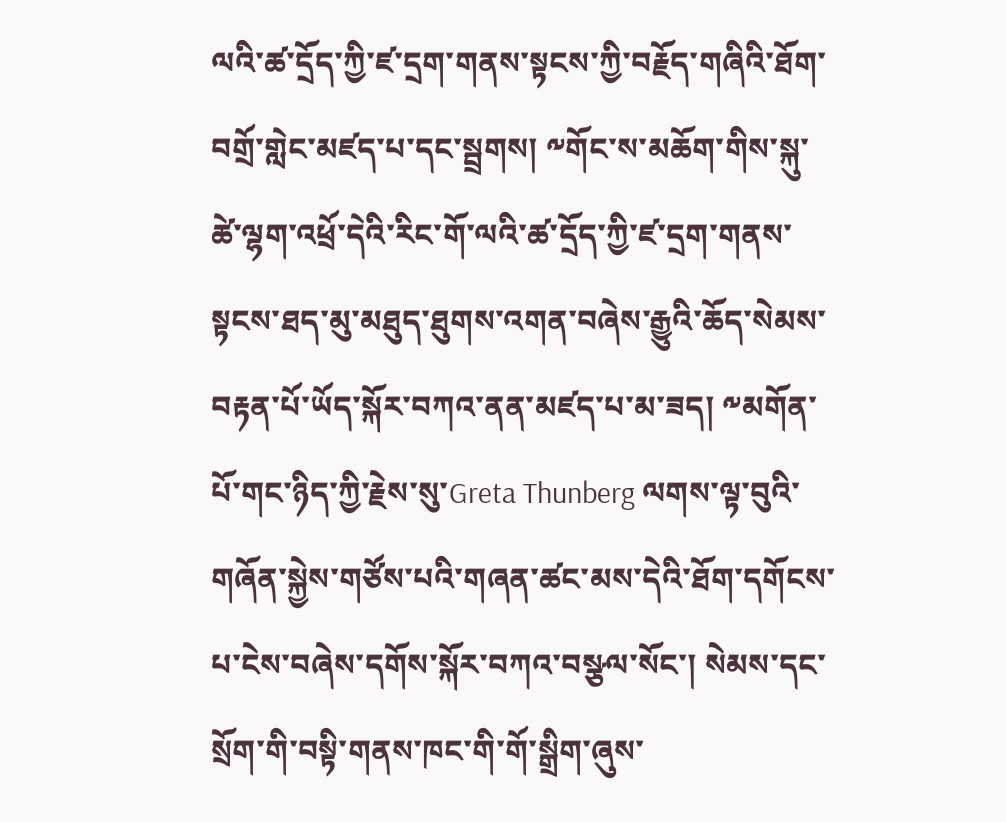ལའི་ཚ་དྲོད་ཀྱི་ཛ་དྲག་གནས་སྟངས་ཀྱི་བརྗོད་གཞིའི་ཐོག་བགྲོ་གླེང་མཛད་པ་དང་སྦྲགས། ༸གོང་ས་མཆོག་གིས་སྐུ་ཚེ་ལྷག་འཕྲོ་དེའི་རིང་གོ་ལའི་ཚ་དྲོད་ཀྱི་ཛ་དྲག་གནས་སྟངས་ཐད་མུ་མཐུད་ཐུགས་འགན་བཞེས་རྒྱུའི་ཆོད་སེམས་བརྟན་པོ་ཡོད་སྐོར་བཀའ་ནན་མཛད་པ་མ་ཟད། ༸མགོན་པོ་གང་ཉིད་ཀྱི་རྗེས་སུ་Greta Thunberg ལགས་ལྟ་བུའི་གཞོན་སྐྱེས་གཙོས་པའི་གཞན་ཚང་མས་དེའི་ཐོག་དགོངས་པ་ངེས་བཞེས་དགོས་སྐོར་བཀའ་བསྩལ་སོང་། སེམས་དང་སྲོག་གི་བསྟི་གནས་ཁང་གི་གོ་སྒྲིག་ཞུས་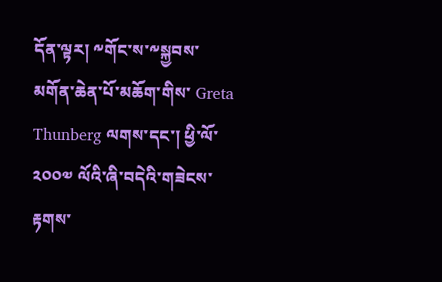དོན་ལྟར། ༸གོང་ས་༸སྐྱབས་མགོན་ཆེན་པོ་མཆོག་གིས་ Greta Thunberg ལགས་དང་། ཕྱི་ལོ་ ༢༠༠༧ ལོའི་ཞི་བདེའི་གཟེངས་རྟགས་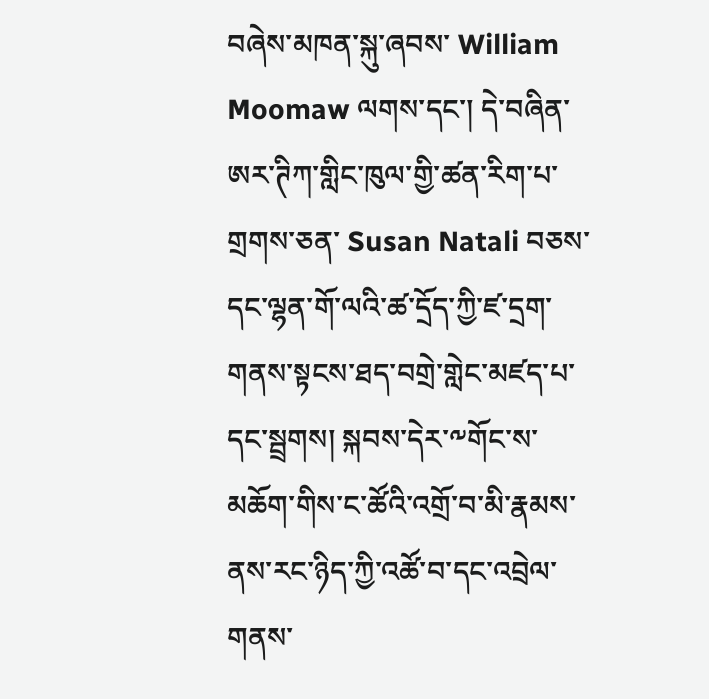བཞེས་མཁན་སྐུ་ཞབས་ William Moomaw ལགས་དང་། དེ་བཞིན་ཨར་ཊིཀ་གླིང་ཁུལ་གྱི་ཚན་རིག་པ་གྲགས་ཅན་ Susan Natali བཅས་དང་ལྷན་གོ་ལའི་ཚ་དྲོད་ཀྱི་ཛ་དྲག་གནས་སྟངས་ཐད་བགྲེ་གླེང་མཛད་པ་དང་སྦྲགས། སྐབས་དེར་༸གོང་ས་མཆོག་གིས་ང་ཚོའི་འགྲོ་བ་མི་རྣམས་ནས་རང་ཉིད་ཀྱི་འཚོ་བ་དང་འབྲེལ་གནས་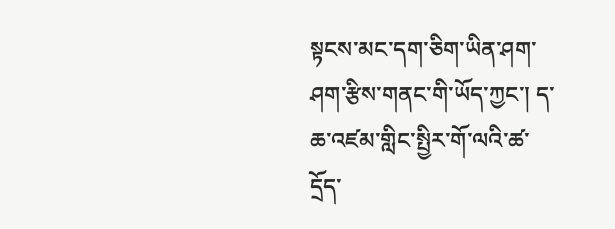སྟངས་མང་དག་ཅིག་ཡིན་ཤག་ཤག་རྩིས་གནང་གི་ཡོད་ཀྱང་། ད་ཆ་འཛམ་གླིང་སྤྱིར་གོ་ལའི་ཚ་དྲོད་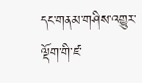དང་གནམ་གཤིས་འགྱུར་ལྡོག་གི་ཛ་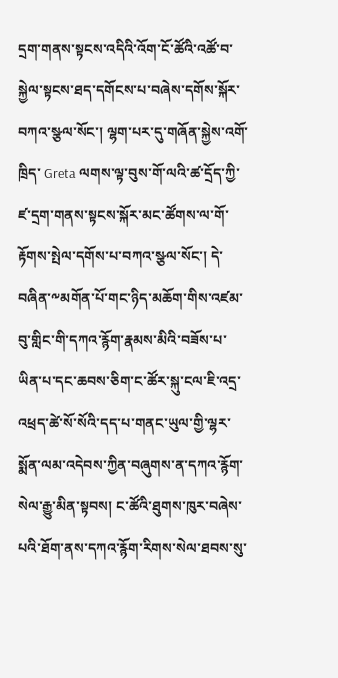དྲག་གནས་སྟངས་འདིའི་འོག་ངོ་ཚོའི་འཚོ་བ་སྐྱེལ་སྟངས་ཐད་དགོངས་པ་བཞེས་དགོས་སྐོར་བཀའ་སྩལ་སོང་། ལྷག་པར་དུ་གཞོན་སྐྱེས་འགོ་ཁྲིད་ Greta ལགས་ལྟ་བུས་གོ་ལའི་ཚ་དྲོད་ཀྱི་ཛ་དྲག་གནས་སྟངས་སྐོར་མང་ཚོགས་ལ་གོ་རྟོགས་སྤེལ་དགོས་པ་བཀའ་སྩལ་སོང་། དེ་བཞིན་༸མགོན་པོ་གང་ཉིད་མཆོག་གིས་འཛམ་བུ་གླིང་གི་དཀའ་རྙོག་རྣམས་མིའི་བཟོས་པ་ཡིན་པ་དང་ཆབས་ཅིག་ང་ཚོར་སྐུ་ངལ་ཇི་འདྲ་འཕྲད་ཚེ་སོ་སོའི་དད་པ་གནང་ཡུལ་གྱི་ལྷར་སྨོན་ལམ་འདེབས་ཀྱིན་བཞུགས་ན་དཀའ་རྙོག་སེལ་རྒྱུ་མིན་སྟབས། ང་ཚོའི་ཐུགས་ཁུར་བཞེས་པའི་ཐོག་ནས་དཀའ་རྙོག་རིགས་སེལ་ཐབས་སུ་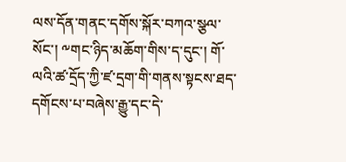ལས་དོན་གནང་དགོས་སྐོར་བཀའ་སྩལ་སོང་། ༸གང་ཉིད་མཆོག་གིས་ད་དུང་། གོ་ལའི་ཚ་དྲོད་ཀྱི་ཛ་དྲག་གི་གནས་སྟངས་ཐད་དགོངས་པ་བཞེས་རྒྱུ་དང་དེ་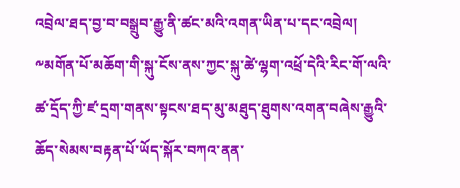འབྲེལ་ཐད་བྱ་བ་བསྒྲུབ་རྒྱུ་ནི་ཚང་མའི་འགན་ཡིན་པ་དང་འབྲེལ། ༸མགོན་པོ་མཆོག་གི་སྐུ་ངོས་ནས་ཀྱང་སྐུ་ཚེ་ལྷག་འཕྲོ་དེའི་རིང་གོ་ལའི་ཚ་དྲོད་ཀྱི་ཛ་དྲག་གནས་སྟངས་ཐད་མུ་མཐུད་ཐུགས་འགན་བཞེས་རྒྱུའི་ཆོད་སེམས་བརྟན་པོ་ཡོད་སྐོར་བཀའ་ནན་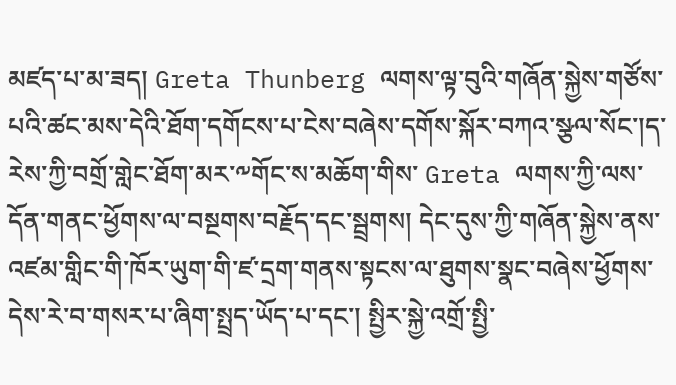མཛད་པ་མ་ཟད། Greta Thunberg ལགས་ལྟ་བུའི་གཞོན་སྐྱེས་གཙོས་པའི་ཚང་མས་དེའི་ཐོག་དགོངས་པ་ངེས་བཞེས་དགོས་སྐོར་བཀའ་སྩལ་སོང་།ད་རེས་ཀྱི་བགྲོ་གླེང་ཐོག་མར་༸གོང་ས་མཆོག་གིས་ Greta ལགས་ཀྱི་ལས་དོན་གནང་ཕྱོགས་ལ་བསྔགས་བརྗོད་དང་སྦྲགས། དེང་དུས་ཀྱི་གཞོན་སྐྱེས་ནས་འཛམ་གླིང་གི་ཁོར་ཡུག་གི་ཛ་དྲག་གནས་སྟངས་ལ་ཐུགས་སྣང་བཞེས་ཕྱོགས་དེས་རེ་བ་གསར་པ་ཞིག་སྤྲད་ཡོད་པ་དང་། སྤྱིར་སྐྱེ་འགྲོ་སྤྱི་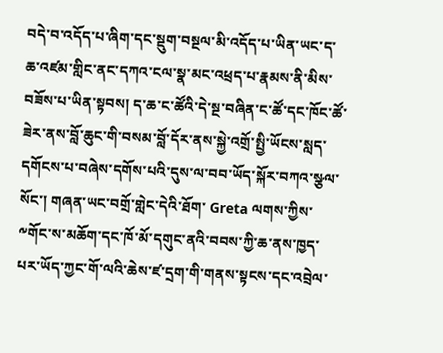བདེ་བ་འདོད་པ་ཞིག་དང་སྡུག་བསྔལ་མི་འདོད་པ་ཡིན་ཡང་ད་ཆ་འཛམ་གླིང་ནང་དཀའ་ངལ་སྣ་མང་འཕྲད་པ་རྣམས་ནི་མིས་བཟོས་པ་ཡིན་སྟབས། ད་ཆ་ང་ཚོའི་དེ་སྔ་བཞིན་ང་ཚོ་དང་ཁོང་ཚོ་ཟེར་ནས་བློ་ཆུང་གི་བསམ་བློ་དོར་ནས་སྐྱེ་འགྲོ་སྤྱི་ཡོངས་སླད་དགོངས་པ་བཞེས་དགོས་པའི་དུས་ལ་བབ་ཡོད་སྐོར་བཀའ་སྩལ་སོང་། གཞན་ཡང་བགྲོ་གླེང་དེའི་ཐོག་ Greta ལགས་ཀྱིས་༸གོང་ས་མཆོག་དང་ཁོ་མོ་དགུང་ནའི་བབས་ཀྱི་ཆ་ནས་ཁྱད་པར་ཡོད་ཀྱང་གོ་ལའི་ཆེས་ཛ་དྲག་གི་གནས་སྟངས་དང་འབྲེལ་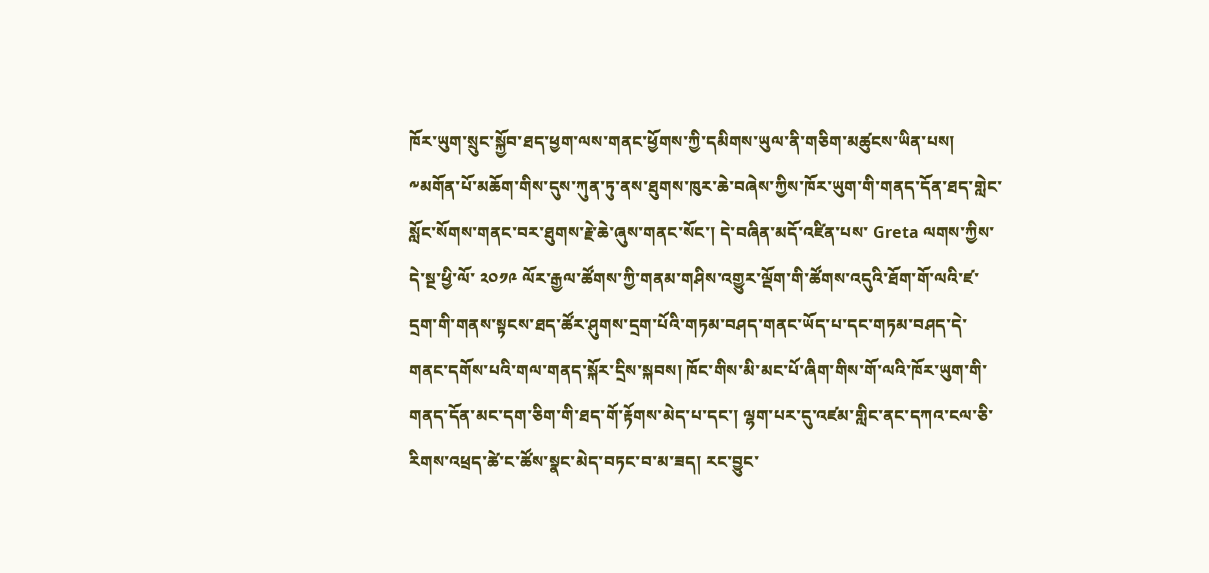ཁོར་ཡུག་སྲུང་སྐྱོབ་ཐད་ཕྱག་ལས་གནང་ཕྱོགས་ཀྱི་དམིགས་ཡུལ་ནི་གཅིག་མཚུངས་ཡིན་པས། ༸མགོན་པོ་མཆོག་གིས་དུས་ཀུན་ཏུ་ནས་ཐུགས་ཁུར་ཆེ་བཞེས་ཀྱིས་ཁོར་ཡུག་གི་གནད་དོན་ཐད་གླེང་སློང་སོགས་གནང་བར་ཐུགས་རྗེ་ཆེ་ཞུས་གནང་སོང་། དེ་བཞིན་མདོ་འཛིན་པས་ Greta ལགས་ཀྱིས་དེ་སྔ་ཕྱི་ལོ་ ༢༠༡༩ ལོར་རྒྱལ་ཚོགས་ཀྱི་གནམ་གཤིས་འགྱུར་ལྡོག་གི་ཚོགས་འདུའི་ཐོག་གོ་ལའི་ཛ་དྲག་གི་གནས་སྟངས་ཐད་ཚོར་ཤུགས་དྲག་པོའི་གཏམ་བཤད་གནང་ཡོད་པ་དང་གཏམ་བཤད་དེ་གནང་དགོས་པའི་གལ་གནད་སྐོར་དྲིས་སྐབས། ཁོང་གིས་མི་མང་པོ་ཞིག་གིས་གོ་ལའི་ཁོར་ཡུག་གི་གནད་དོན་མང་དག་ཅིག་གི་ཐད་གོ་རྟོགས་མེད་པ་དང་། ལྷག་པར་དུ་འཛམ་གླིང་ནང་དཀའ་ངལ་ཅི་རིགས་འཕྲད་ཚེ་ང་ཚོས་སྣང་མེད་བཏང་བ་མ་ཟད། རང་བྱུང་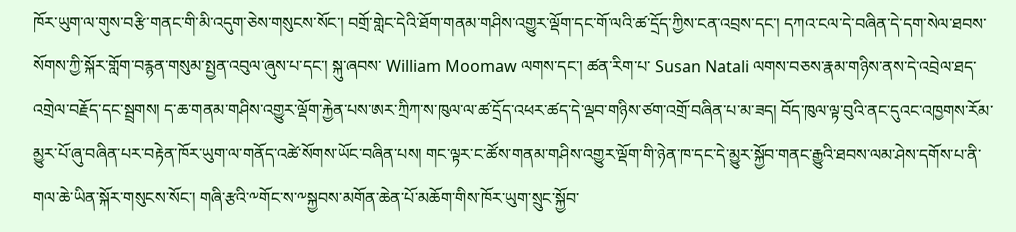ཁོར་ཡུག་ལ་གུས་བརྩི་གནང་གི་མི་འདུག་ཅེས་གསུངས་སོང་། བགྲོ་གླེང་དེའི་ཐོག་གནམ་གཤིས་འགྱུར་ལྡོག་དང་གོ་ལའི་ཚ་དྲོད་ཀྱིས་ངན་འབྲས་དང་། དཀའ་ངལ་དེ་བཞིན་དེ་དག་སེལ་ཐབས་སོགས་ཀྱི་སྐོར་གློག་བརྙན་གསུམ་སྤྱན་འབུལ་ཞུས་པ་དང་། སྐུ་ཞབས་ William Moomaw ལགས་དང་། ཚན་རིག་པ་ Susan Natali ལགས་བཅས་རྣམ་གཉིས་ནས་དེ་འབྲེལ་ཐད་འགྲེལ་བརྗོད་དང་སྦྲགས། ད་ཆ་གནམ་གཤིས་འགྱུར་ལྡོག་རྐྱེན་པས་ཨར་ཀྲིཀ་ས་ཁུལ་ལ་ཚ་དྲོད་འཕར་ཚད་དེ་ལྡབ་གཉིས་ཙག་འགྲོ་བཞིན་པ་མ་ཟད། བོད་ཁུལ་ལྟ་བུའི་ནང་དུའང་འཁྱགས་རོམ་མྱུར་པོ་ཞུ་བཞིན་པར་བརྟེན་ཁོར་ཡུག་ལ་གནོད་འཚེ་སོགས་ཡོང་བཞིན་པས། གང་ལྟར་ང་ཚོས་གནམ་གཤིས་འགྱུར་ལྡོག་གི་ཉེན་ཁ་དང་དེ་མྱུར་སྐྱོབ་གནང་རྒྱུའི་ཐབས་ལམ་ཤེས་དགོས་པ་ནི་གལ་ཆེ་ཡིན་སྐོར་གསུངས་སོང་། གཞི་རྩའི་༸གོང་ས་༸སྐྱབས་མགོན་ཆེན་པོ་མཆོག་གིས་ཁོར་ཡུག་སྲུང་སྐྱོབ་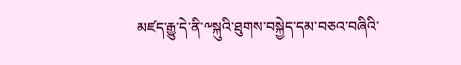མཛད་རྒྱུ་དེ་ནི་༸སྐུའི་ཐུགས་བསྐྱེད་དམ་བཅའ་བཞིའི་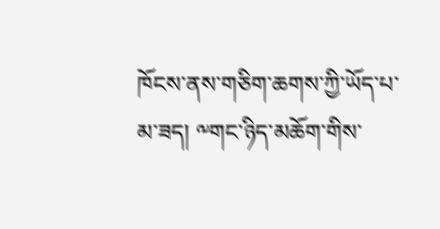ཁོངས་ནས་གཅིག་ཆགས་ཀྱི་ཡོད་པ་མ་ཟད། ༸གང་ཉིད་མཆོག་གིས་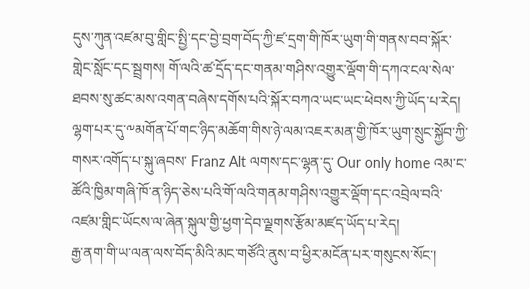དུས་ཀུན་འཛམ་བུ་གླིང་སྤྱི་དང་བྱེ་བྲག་བོད་ཀྱི་ཛ་དྲག་གི་ཁོར་ཡུག་གི་གནས་བབ་སྐོར་གླེང་སློང་དང་སྦྲགས། གོ་ལའི་ཚ་དྲོད་དང་གནམ་གཤིས་འགྱུར་ལྡོག་གི་དཀའ་ངལ་སེལ་ཐབས་སུ་ཚང་མས་འགན་བཞེས་དགོས་པའི་སྐོར་བཀའ་ཡང་ཡང་ཕེབས་ཀྱི་ཡོད་པ་རེད། ལྷག་པར་དུ་༸མགོན་པོ་གང་ཉིད་མཆོག་གིས་ཉེ་ལམ་འཇར་མན་གྱི་ཁོར་ཡུག་སྲུང་སྐྱོབ་ཀྱི་གསར་འགོད་པ་སྐུ་ཞབས་ Franz Alt ལགས་དང་ལྷན་དུ་ Our only home འམ་ང་ཚོའི་ཁྱིམ་གཞི་ཁོ་ན་ཉིད་ཅེས་པའི་གོ་ལའི་གནམ་གཤིས་འགྱུར་ལྡོག་དང་འབྲེལ་བའི་འཛམ་གླིང་ཡོངས་ལ་ཞེན་སྐུལ་གྱི་ཕྱག་དེབ་ལྗགས་རྩོམ་མཛད་ཡོད་པ་རེད།
རྒྱ་ནག་གི་ཡ་ལན་ལས་བོད་མིའི་མང་གཙོའི་ནུས་བ་ཕྱིར་མངོན་པར་གསུངས་སོང་།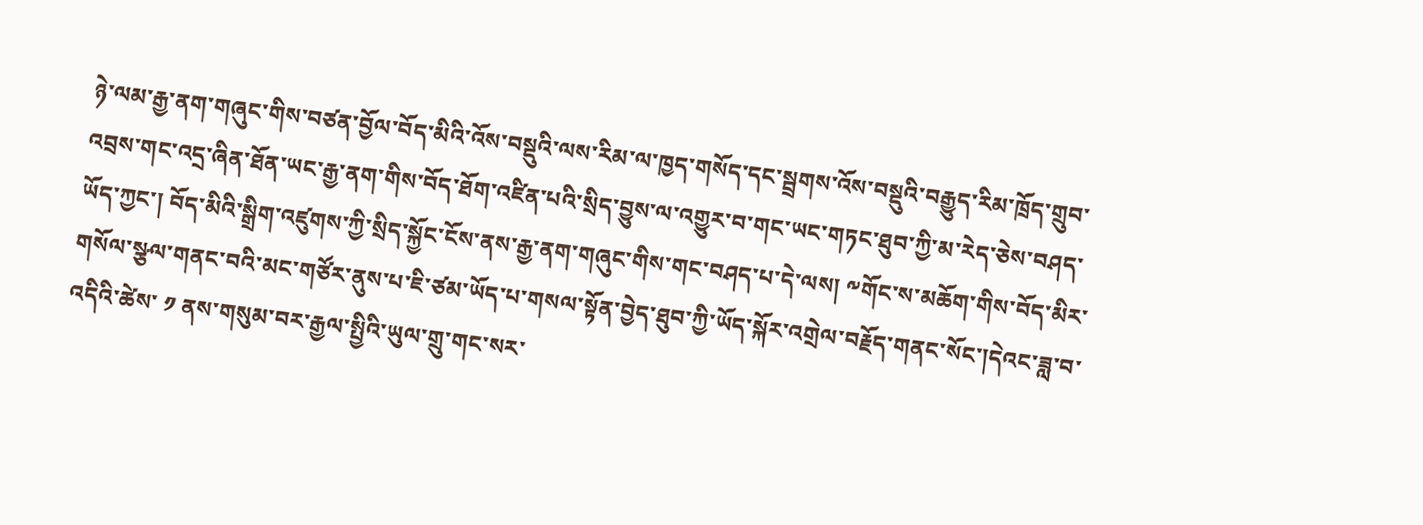ཉེ་ལམ་རྒྱ་ནག་གཞུང་གིས་བཙན་བྱོལ་བོད་མིའི་འོས་བསྡུའི་ལས་རིམ་ལ་ཁྱད་གསོད་དང་སྦྲགས་འོས་བསྡུའི་བརྒྱུད་རིམ་ཁྲོད་གྲུབ་འབྲས་གང་འདྲ་ཞིན་ཐོན་ཡང་རྒྱ་ནག་གིས་བོད་ཐོག་འཛིན་པའི་སྲིད་བྱུས་ལ་འགྱུར་བ་གང་ཡང་གཏང་ཐུབ་ཀྱི་མ་རེད་ཅེས་བཤད་ཡོད་ཀྱང་། བོད་མིའི་སྒྲིག་འཛུགས་ཀྱི་སྲིད་སྐྱོང་ངོས་ནས་རྒྱ་ནག་གཞུང་གིས་གང་བཤད་པ་དེ་ལས། ༸གོང་ས་མཆོག་གིས་བོད་མིར་གསོལ་སྩལ་གནང་བའི་མང་གཙོར་ནུས་པ་ཇི་ཙམ་ཡོད་པ་གསལ་སྟོན་བྱེད་ཐུབ་ཀྱི་ཡོད་སྐོར་འགྲེལ་བརྗོད་གནང་སོང་།དེའང་ཟླ་བ་འདིའི་ཚེས་ ༡ ནས་གསུམ་བར་རྒྱལ་སྤྱིའི་ཡུལ་གྲུ་གང་སར་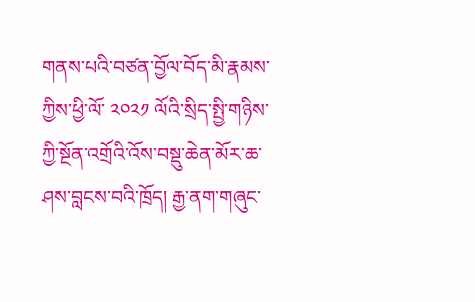གནས་པའི་བཙན་བྱོལ་བོད་མི་རྣམས་ཀྱིས་ཕྱི་ལོ་ ༢༠༢༡ ལོའི་སྲིད་སྤྱི་གཉིས་ཀྱི་སྔོན་འགྲོའི་འོས་བསྡུ་ཆེན་མོར་ཆ་ཤས་བླངས་བའི་ཁྲོད། རྒྱ་ནག་གཞུང་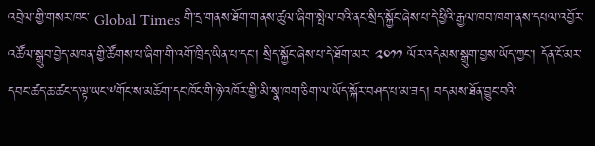འབྲེལ་གྱི་གསར་ཁང་ Global Times གི་དྲ་གནས་ཐོག་གནས་ཚུལ་ཞིག་སྤེལ་བའི་ནང་སྲིད་སྐྱོང་ཞེས་པ་དེ་ཕྱིའི་རྒྱལ་ཁབ་ཁག་ནས་དཔལ་འབྱོར་འཚོལ་སྒྲུབ་བྱེད་མཁན་གྱི་ཚོགས་པ་ཞིག་གི་འགོ་ཁྲིད་ཡིན་པ་དང་། སྲིད་སྐྱོང་ཞེས་པ་དེ་ཐོག་མར་ ༢༠༡༡ ལོར་འདེམས་སྒྲུག་བྱས་ཡོད་ཀྱང་། དོན་ངོ་མར་དབང་ཚད་ཆ་ཚང་ད་ལྟ་ཡང་༸གོང་ས་མཆོག་དང་ཁོང་གི་ཉེ་འཁོར་གྱི་མི་སྣ་ཁག་ཅིག་ལ་ཡོད་སྐོར་བཤད་པ་མ་ཟད། བདམས་ཐོན་བྱུང་བའི་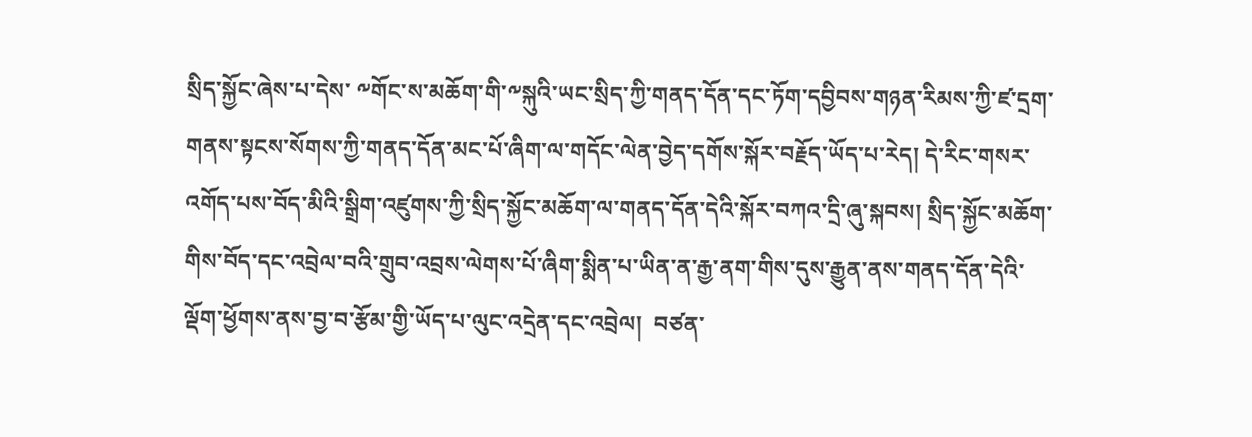སྲིད་སྐྱོང་ཞེས་པ་དེས་ ༸གོང་ས་མཆོག་གི་༸སྐུའི་ཡང་སྲིད་ཀྱི་གནད་དོན་དང་ཏོག་དབྱིབས་གཉན་རིམས་ཀྱི་ཛ་དྲག་གནས་སྟངས་སོགས་ཀྱི་གནད་དོན་མང་པོ་ཞིག་ལ་གདོང་ལེན་བྱེད་དགོས་སྐོར་བརྗོད་ཡོད་པ་རེད། དེ་རིང་གསར་འགོད་པས་བོད་མིའི་སྒྲིག་འཛུགས་ཀྱི་སྲིད་སྐྱོང་མཆོག་ལ་གནད་དོན་དེའི་སྐོར་བཀའ་དྲི་ཞུ་སྐབས། སྲིད་སྐྱོང་མཆོག་གིས་བོད་དང་འབྲེལ་བའི་གྲུབ་འབྲས་ལེགས་པོ་ཞིག་སྨིན་པ་ཡིན་ན་རྒྱ་ནག་གིས་དུས་རྒྱུན་ནས་གནད་དོན་དེའི་ལྡོག་ཕྱོགས་ནས་བྱ་བ་རྩོམ་གྱི་ཡོད་པ་ལུང་འདྲེན་དང་འབྲེལ།  བཙན་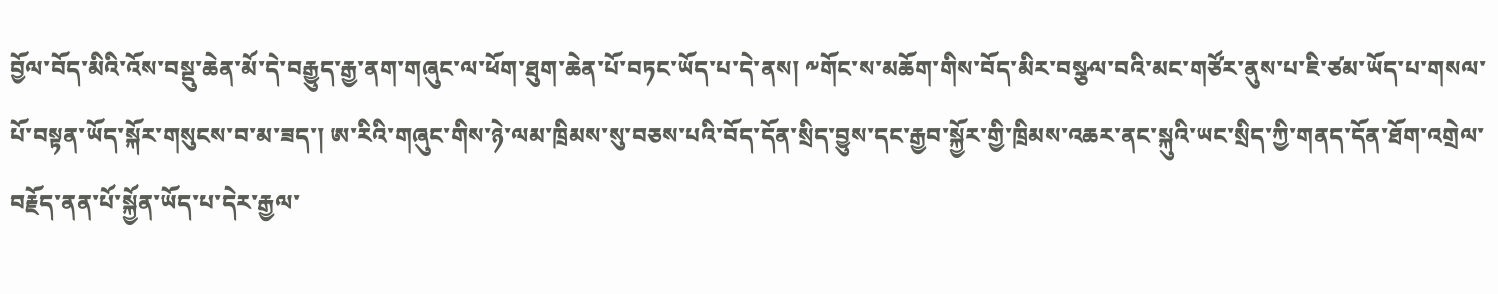བྱོལ་བོད་མིའི་འོས་བསྡུ་ཆེན་མོ་དེ་བརྒྱུད་རྒྱ་ནག་གཞུང་ལ་ཕོག་ཐུག་ཆེན་པོ་བཏང་ཡོད་པ་དེ་ནས། ༸གོང་ས་མཆོག་གིས་བོད་མིར་བསྩལ་བའི་མང་གཙོར་ནུས་པ་ཇི་ཙམ་ཡོད་པ་གསལ་པོ་བསྟན་ཡོད་སྐོར་གསུངས་བ་མ་ཟད་། ཨ་རིའི་གཞུང་གིས་ཉེ་ལམ་ཁྲིམས་སུ་བཅས་པའི་བོད་དོན་སྲིད་བྱུས་དང་རྒྱབ་སྐྱོར་གྱི་ཁྲིམས་འཆར་ནང་སྐུའི་ཡང་སྲིད་ཀྱི་གནད་དོན་ཐོག་འགྲེལ་བརྗོད་ནན་པོ་སྐྱོན་ཡོད་པ་དེར་རྒྱལ་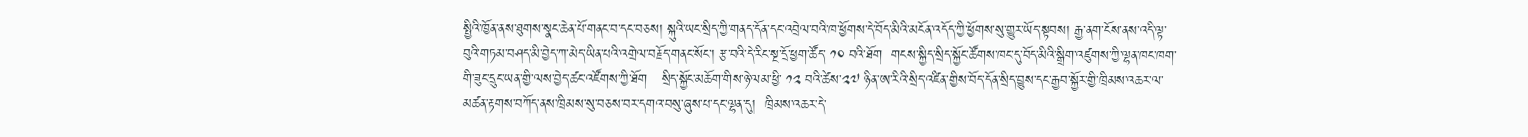སྤྱིའི་ཁྱོན་ནས་ཐུགས་སྣང་ཆེན་པོ་གནང་བ་དང་བཅས། སྐུའི་ཡང་སྲིད་ཀྱི་གནད་དོན་དང་འབྲེལ་བའི་ཁ་ཕྱོགས་དེ་བོད་མིའི་མངོན་འདོད་ཀྱི་ཕྱོགས་སུ་གྱུར་ཡོད་སྟབས། རྒྱ་ནག་ངོས་ནས་འདི་ལྟ་བུའི་གཏམ་བཤད་མི་བྱེད་ཀ་མེད་ཡིན་པའི་འགྲེལ་བརྗོད་གནང་སོང་། རྩ་བའི་དེ་རིང་སྔ་དྲོ་ཕྱག་ཚོད་ ༡༠ བའི་ཐོག  གངས་སྐྱིད་སྲིད་སྐྱོང་ཚོགས་ཁང་དུ་བོད་མིའི་སྒྲིག་འཛུགས་ཀྱི་ལྷན་ཁང་ཁག་གི་ཟུང་དྲུང་ཡན་གྱི་ལས་བྱེད་ཚང་འཛོགས་ཀྱི་ཐོག   སྲིད་སྐྱོང་མཆོག་གིས་ཉེ་ལམ་ཕྱི་ ༡༢ བའི་ཚེས་༢༧ ཉིན་ཨ་རིའི་སྲིད་འཛིན་གྱིས་བོད་དོན་སྲིད་བྱུས་དང་རྒྱབ་སྐྱོར་གྱི་ཁྲིམས་འཆར་ལ་མཚན་རྟགས་བཀོད་ནས་ཁྲིམས་སུ་བཅས་བར་དགའ་བསུ་ཞུས་པ་དང་ལྷན་དུ།  ཁྲིམས་འཆར་དེ་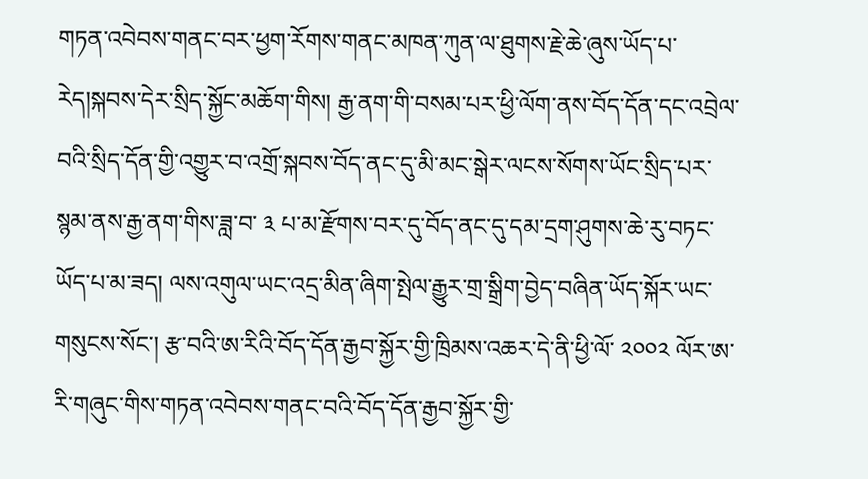གཏན་འབེབས་གནང་བར་ཕྱག་རོགས་གནང་མཁན་ཀུན་ལ་ཐུགས་རྗེ་ཆེ་ཞུས་ཡོད་པ་རེད།སྐབས་དེར་སྲིད་སྐྱོང་མཆོག་གིས། རྒྱ་ནག་གི་བསམ་པར་ཕྱི་ལོག་ནས་བོད་དོན་དང་འབྲེལ་བའི་སྲིད་དོན་གྱི་འགྱུར་བ་འགྲོ་སྐབས་བོད་ནང་དུ་མི་མང་སྒེར་ལངས་སོགས་ཡོང་སྲིད་པར་སྙམ་ནས་རྒྱ་ནག་གིས་ཟླ་བ་ ༣ པ་མ་རྫོགས་བར་དུ་བོད་ནང་དུ་དམ་དྲག་ཤུགས་ཆེ་རུ་བཏང་ཡོད་པ་མ་ཟད། ལས་འགུལ་ཡང་འདྲ་མིན་ཞིག་སྤེལ་རྒྱུར་གྲ་སྒྲིག་བྱེད་བཞིན་ཡོད་སྐོར་ཡང་གསུངས་སོང་། རྩ་བའི་ཨ་རིའི་བོད་དོན་རྒྱབ་སྐྱོར་གྱི་ཁྲིམས་འཆར་དེ་ནི་ཕྱི་ལོ་ ༢༠༠༢ ལོར་ཨ་རི་གཞུང་གིས་གཏན་འབེབས་གནང་བའི་བོད་དོན་རྒྱབ་སྐྱོར་གྱི་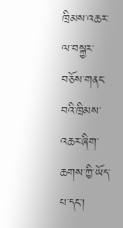ཁྲིམས་འཆར་ལ་བསྐྱར་བཅོས་གནང་བའི་ཁྲིམས་འཆར་ཞིག་ཆགས་ཀྱི་ཡོད་པ་དང་།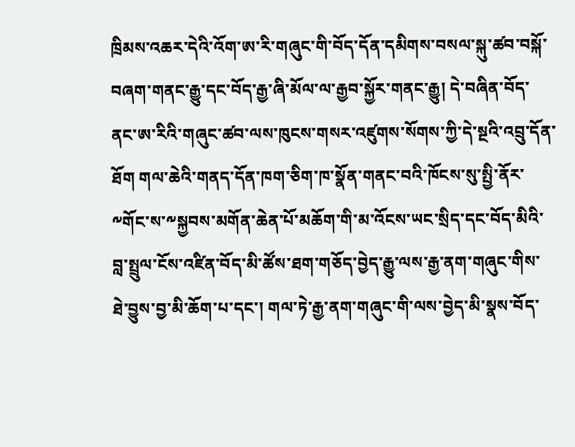ཁྲིམས་འཆར་དེའི་འོག་ཨ་རི་གཞུང་གི་བོད་དོན་དམིགས་བསལ་སྐུ་ཚབ་བསྐོ་བཞག་གནང་རྒྱུ་དང་བོད་རྒྱ་ཞི་མོལ་ལ་རྒྱབ་སྐྱོར་གནང་རྒྱུ། དེ་བཞིན་བོད་ནང་ཨ་རིའི་གཞུང་ཚབ་ལས་ཁུངས་གསར་འཛུགས་སོགས་ཀྱི་དེ་སྔའི་འབྲུ་དོན་ཐོག གལ་ཆེའི་གནད་དོན་ཁག་ཅིག་ཁ་སྣོན་གནང་བའི་ཁོངས་སུ་སྤྱི་ནོར་༸གོང་ས་༸སྐྱབས་མགོན་ཆེན་པོ་མཆོག་གི་མ་འོངས་ཡང་སྲིད་དང་བོད་མིའི་བླ་སྤྲུལ་ངོས་འཛིན་བོད་མི་ཚོས་ཐག་གཅོད་བྱེད་རྒྱུ་ལས་རྒྱ་ནག་གཞུང་གིས་ཐེ་བྱུས་བྱ་མི་ཆོག་པ་དང་། གལ་ཏེ་རྒྱ་ནག་གཞུང་གི་ལས་བྱེད་མི་སྣས་བོད་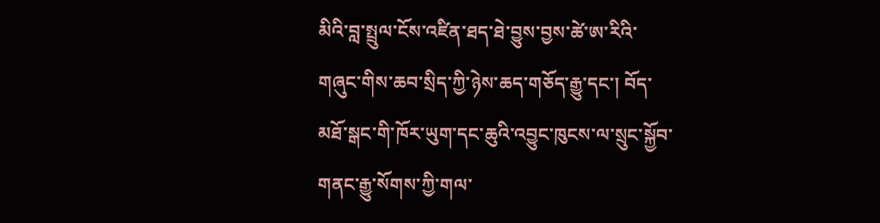མིའི་བླ་སྤྲུལ་ངོས་འཛིན་ཐད་ཐེ་བྱུས་བྱས་ཚེ་ཨ་རིའི་གཞུང་གིས་ཆབ་སྲིད་ཀྱི་ཉེས་ཆད་གཅོད་རྒྱུ་དང་། བོད་མཐོ་སྒང་གི་ཁོར་ཡུག་དང་ཆུའི་འབྱུང་ཁུངས་ལ་སྲུང་སྐྱོབ་གནང་རྒྱུ་སོགས་ཀྱི་གལ་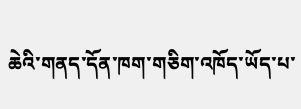ཆེའི་གནད་དོན་ཁག་གཅིག་འཁོད་ཡོད་པ་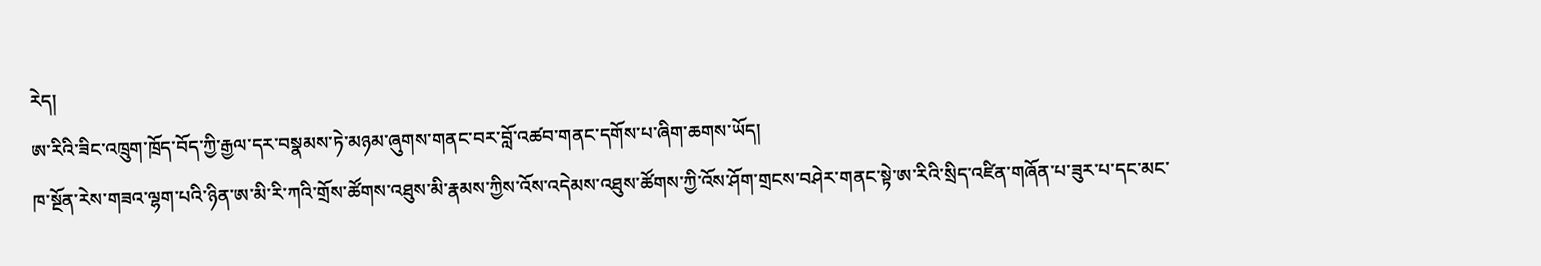རེད།
ཨ་རིའི་ཟིང་འཁྲུག་ཁྲོད་བོད་ཀྱི་རྒྱལ་དར་བསྣམས་ཏེ་མཉམ་ཞུགས་གནང་བར་བློ་འཚབ་གནང་དགོས་པ་ཞིག་ཆགས་ཡོད།
ཁ་སྔོན་རེས་གཟའ་ལྷག་པའི་ཉིན་ཨ་མི་རི་ཀའི་གྲོས་ཚོགས་འཐུས་མི་རྣམས་ཀྱིས་འོས་འདེམས་འཐུས་ཚོགས་ཀྱི་འོས་ཤོག་གྲངས་བཤེར་གནང་སྟེ་ཨ་རིའི་སྲིད་འཛིན་གཞོན་པ་ཟུར་པ་དང་མང་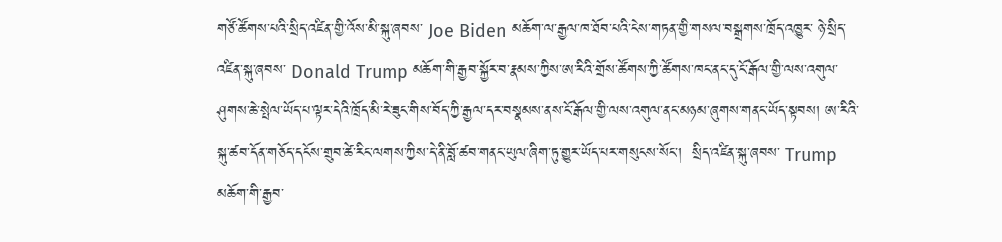གཙོ་ཚོགས་པའི་སྲིད་འཛིན་གྱི་འོས་མི་སྐུ་ཞབས་ Joe Biden མཆོག་ལ་རྒྱལ་ཁ་ཐོབ་པའི་ངེས་གཏན་གྱི་གསལ་བསྒྲགས་ཁྲོད་འཁྱུར་ ཉེ་སྲིད་འཛིན་སྐུ་ཞབས་ Donald Trump མཆོག་གི་རྒྱབ་སྐྱོར་བ་རྣམས་ཀྱིས་ཨ་རིའི་གྲོས་ཚོགས་ཀྱི་ཚོགས་ཁང་ནང་དུ་ངོ་རྒོལ་གྱི་ལས་འགུལ་ཤུགས་ཆེ་སྤེལ་ཡོད་པ་ལྟར་དེའི་ཁྲོད་མི་རེ་ཟུང་གིས་བོད་ཀྱི་རྒྱལ་དར་བསྣམས་ནས་ངོ་རྒོལ་གྱི་ལས་འགུལ་ནང་མཉམ་ཞུགས་གནང་ཡོད་སྟབས། ཨ་རིའི་སྐུ་ཚབ་དོན་གཅོད་དངོས་གྲུབ་ཚེ་རིང་ལགས་ཀྱིས་དེ་ནི་བློ་ཚབ་གནང་ཡུལ་ཞིག་ཏུ་གྱུར་ཡོད་པར་གསུངས་སོང་།  སྲིད་འཛིན་སྐུ་ཞབས་ Trump མཆོག་གི་རྒྱབ་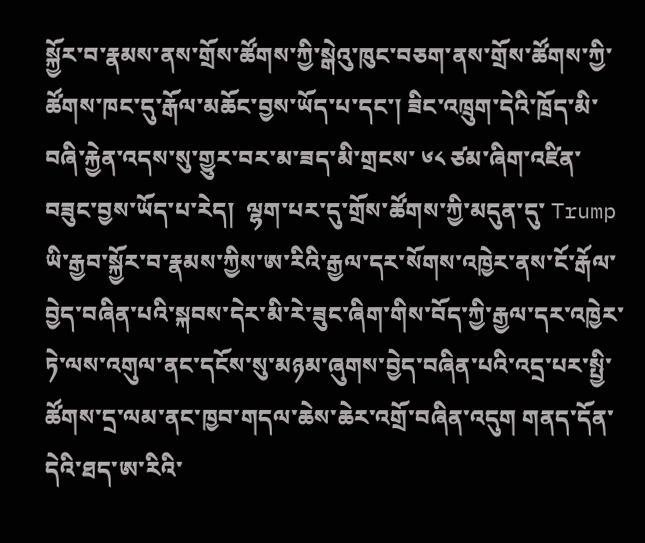སྐྱོར་བ་རྣམས་ནས་གྲོས་ཚོགས་ཀྱི་སྒེའུ་ཁུང་བཅག་ནས་གྲོས་ཚོགས་ཀྱི་ཚོགས་ཁང་དུ་རྒོལ་མཆོང་བྱས་ཡོད་པ་དང་། ཟིང་འཁྲུག་དེའི་ཁྲོད་མི་བཞི་རྐྱེན་འདས་སུ་གྱུར་བར་མ་ཟད་མི་གྲངས་ ༦༨ ཙམ་ཞིག་འཛིན་བཟུང་བྱས་ཡོད་པ་རེད།  ལྷག་པར་དུ་གྲོས་ཚོགས་ཀྱི་མདུན་དུ་ Trump ཡི་རྒྱབ་སྐྱོར་བ་རྣམས་ཀྱིས་ཨ་རིའི་རྒྱལ་དར་སོགས་འཁྱེར་ནས་ངོ་རྒོལ་བྱེད་བཞིན་པའི་སྐབས་དེར་མི་རེ་ཟུང་ཞིག་གིས་བོད་ཀྱི་རྒྱལ་དར་འཁྱེར་ཏེ་ལས་འགུལ་ནང་དངོས་སུ་མཉམ་ཞུགས་བྱེད་བཞིན་པའི་འདྲ་པར་སྤྱི་ཚོགས་དྲ་ལམ་ནང་ཁྱབ་གདལ་ཆེས་ཆེར་འགྲོ་བཞིན་འདུག གནད་དོན་དེའི་ཐད་ཨ་རིའི་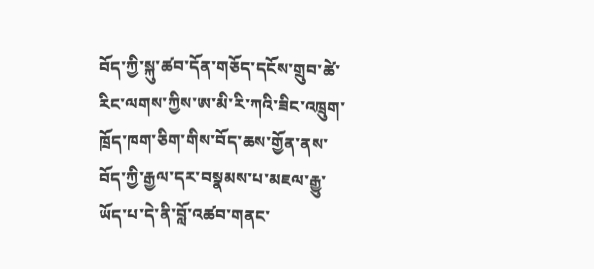བོད་ཀྱི་སྐུ་ཚབ་དོན་གཅོད་དངོས་གྲུབ་ཚེ་རིང་ལགས་ཀྱིས་ཨ་མི་རི་ཀའི་ཟིང་འཁྲུག་ཁྲོད་ཁག་ཅིག་གིས་བོད་ཆས་གྱོན་ནས་བོད་ཀྱི་རྒྱལ་དར་བསྣམས་པ་མཇལ་རྒྱུ་ཡོད་པ་དེ་ནི་བློ་འཚབ་གནང་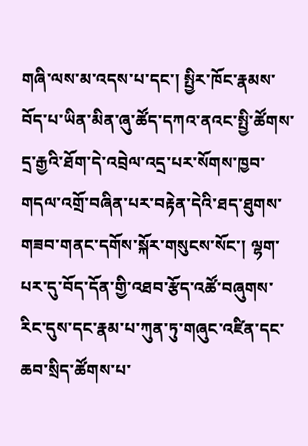གཞི་ལས་མ་འདས་པ་དང་། སྤྱིར་ཁོང་རྣམས་བོད་པ་ཡིན་མིན་ཞུ་ཚོད་དཀའ་ནའང་སྤྱི་ཚོགས་དྲ་རྒྱའི་ཐོག་དེ་འབྲེལ་འདྲ་པར་སོགས་ཁྱབ་གདལ་འགྲོ་བཞིན་པར་བརྟེན་དེའི་ཐད་ཐུགས་གཟབ་གནང་དགོས་སྐོར་གསུངས་སོང་། ལྷག་པར་དུ་བོད་དོན་གྱི་འཐབ་རྩོད་འཚོ་བཞུགས་རིང་དུས་དང་རྣམ་པ་ཀུན་ཏུ་གཞུང་འཛིན་དང་ཆབ་སྲིད་ཚོགས་པ་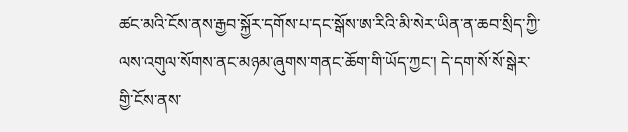ཚང་མའི་ངོས་ནས་རྒྱབ་སྐྱོར་དགོས་པ་དང་སྒོས་ཨ་རིའི་མི་སེར་ཡིན་ན་ཆབ་སྲིད་ཀྱི་ལས་འགུལ་སོགས་ནང་མཉམ་ཞུགས་གནང་ཆོག་གི་ཡོད་ཀྱང་། དེ་དག་སོ་སོ་སྒེར་གྱི་ངོས་ནས་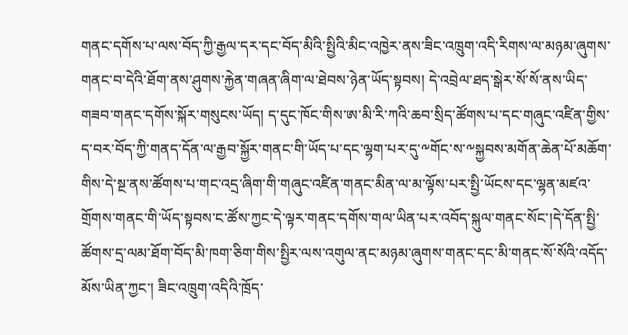གནང་དགོས་པ་ལས་བོད་ཀྱི་རྒྱལ་དར་དང་བོད་མིའི་སྤྱིའི་མིང་འཁྱེར་ནས་ཟིང་འཁྲུག་འདི་རིགས་ལ་མཉམ་ཞུགས་གནང་བ་དེའི་ཐོག་ནས་ཤུགས་རྐྱེན་གཞན་ཞིག་ལ་ཐེབས་ཉེན་ཡོད་སྟབས། དེ་འབྲེལ་ཐད་སྒེར་སོ་སོ་ནས་ཡིད་གཟབ་གནང་དགོས་སྐོར་གསུངས་ཡོད། ད་དུང་ཁོང་གིས་ཨ་མི་རི་ཀའི་ཆབ་སྲིད་ཚོགས་པ་དང་གཞུང་འཛིན་གྱིས་ད་བར་བོད་ཀྱི་གནད་དོན་ལ་རྒྱབ་སྐྱོར་གནང་གི་ཡོད་པ་དང་ལྷག་པར་དུ་༸གོང་ས་༸སྐྱབས་མགོན་ཆེན་པོ་མཆོག་གིས་དེ་སྔ་ནས་ཚོགས་པ་གང་འདྲ་ཞིག་གི་གཞུང་འཛིན་གནང་མིན་ལ་མ་ལྟོས་པར་སྤྱི་ཡོངས་དང་ལྷན་མཛའ་གྲོགས་གནང་གི་ཡོད་སྟབས་ང་ཚོས་ཀྱང་དེ་ལྟར་གནང་དགོས་གལ་ཡིན་པར་འབོད་སྐུལ་གནང་སོང་།དེ་དོན་སྤྱི་ཚོགས་དྲ་ལམ་ཐོག་བོད་མི་ཁག་ཅིག་གིས་སྤྱིར་ལས་འགུལ་ནང་མཉམ་ཞུགས་གནང་དང་མི་གནང་སོ་སོའི་འདོད་མོས་ཡིན་ཀྱང་། ཟིང་འཁྲུག་འདིའི་ཁྲོད་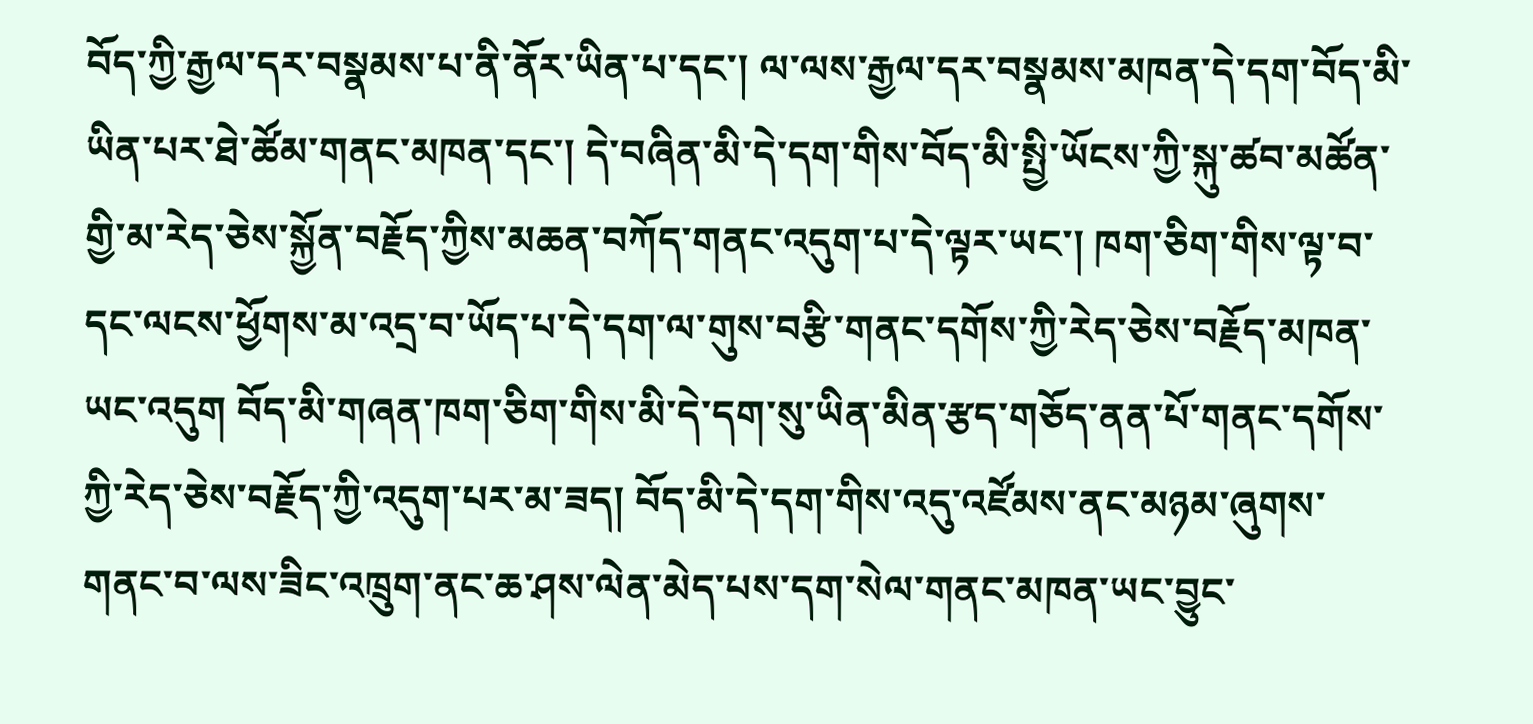བོད་ཀྱི་རྒྱལ་དར་བསྣམས་པ་ནི་ནོར་ཡིན་པ་དང་། ལ་ལས་རྒྱལ་དར་བསྣམས་མཁན་དེ་དག་བོད་མི་ཡིན་པར་ཐེ་ཚོམ་གནང་མཁན་དང་། དེ་བཞིན་མི་དེ་དག་གིས་བོད་མི་སྤྱི་ཡོངས་ཀྱི་སྐུ་ཚབ་མཚོན་གྱི་མ་རེད་ཅེས་སྐྱོན་བརྗོད་ཀྱིས་མཆན་བཀོད་གནང་འདུག་པ་དེ་ལྟར་ཡང་། ཁག་ཅིག་གིས་ལྟ་བ་དང་ལངས་ཕྱོགས་མ་འདྲ་བ་ཡོད་པ་དེ་དག་ལ་གུས་བརྩི་གནང་དགོས་ཀྱི་རེད་ཅེས་བརྗོད་མཁན་ཡང་འདུག བོད་མི་གཞན་ཁག་ཅིག་གིས་མི་དེ་དག་སུ་ཡིན་མིན་རྩད་གཅོད་ནན་པོ་གནང་དགོས་ཀྱི་རེད་ཅེས་བརྗོད་ཀྱི་འདུག་པར་མ་ཟད། བོད་མི་དེ་དག་གིས་འདུ་འཛོམས་ནང་མཉམ་ཞུགས་གནང་བ་ལས་ཟིང་འཁྲུག་ནང་ཆ་ཤས་ལེན་མེད་པས་དག་སེལ་གནང་མཁན་ཡང་བྱུང་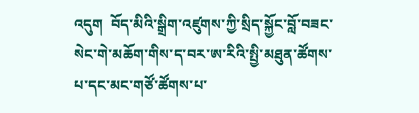འདུག  བོད་མིའི་སྒྲིག་འཛུགས་ཀྱི་སྲིད་སྐྱོང་བློ་བཟང་སེང་གེ་མཆོག་གིས་ད་བར་ཨ་རིའི་སྤྱི་མཐུན་ཚོགས་པ་དང་མང་གཙོ་ཚོགས་པ་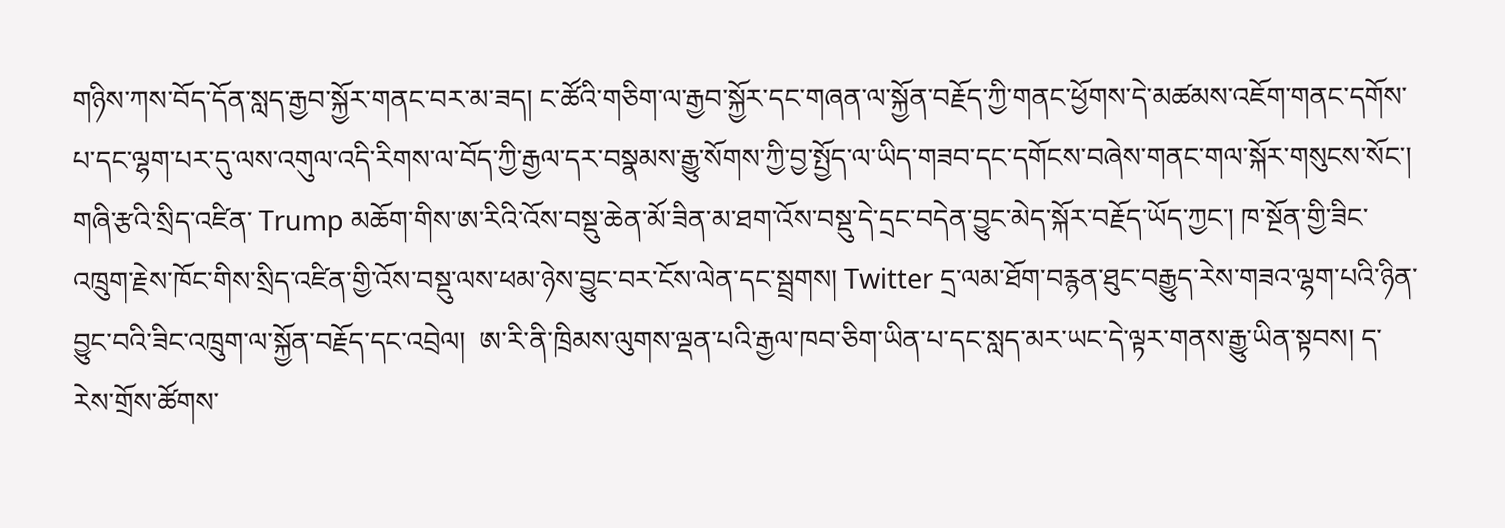གཉིས་ཀས་བོད་དོན་སླད་རྒྱབ་སྐྱོར་གནང་བར་མ་ཟད། ང་ཚོའི་གཅིག་ལ་རྒྱབ་སྐྱོར་དང་གཞན་ལ་སྐྱོན་བརྗོད་ཀྱི་གནང་ཕྱོགས་དེ་མཚམས་འཇོག་གནང་དགོས་པ་དང་ལྷག་པར་དུ་ལས་འགུལ་འདི་རིགས་ལ་བོད་ཀྱི་རྒྱལ་དར་བསྣམས་རྒྱུ་སོགས་ཀྱི་བྱ་སྤྱོད་ལ་ཡིད་གཟབ་དང་དགོངས་བཞེས་གནང་གལ་སྐོར་གསུངས་སོང་། གཞི་རྩའི་སྲིད་འཛིན་ Trump མཆོག་གིས་ཨ་རིའི་འོས་བསྡུ་ཆེན་མོ་ཟིན་མ་ཐག་འོས་བསྡུ་དེ་དྲང་བདེན་བྱུང་མེད་སྐོར་བརྗོད་ཡོད་ཀྱང་། ཁ་སྔོན་གྱི་ཟིང་འཁྲུག་རྗེས་ཁོང་གིས་སྲིད་འཛིན་གྱི་འོས་བསྡུ་ལས་ཕམ་ཉེས་བྱུང་བར་ངོས་ལེན་དང་སྦྲགས། Twitter དྲ་ལམ་ཐོག་བརྙན་ཐུང་བརྒྱུད་རེས་གཟའ་ལྷག་པའི་ཉིན་བྱུང་བའི་ཟིང་འཁྲུག་ལ་སྐྱོན་བརྗོད་དང་འབྲེལ།  ཨ་རི་ནི་ཁྲིམས་ལུགས་ལྡན་པའི་རྒྱལ་ཁབ་ཅིག་ཡིན་པ་དང་སླད་མར་ཡང་དེ་ལྟར་གནས་རྒྱུ་ཡིན་སྟབས། ད་རེས་གྲོས་ཚོགས་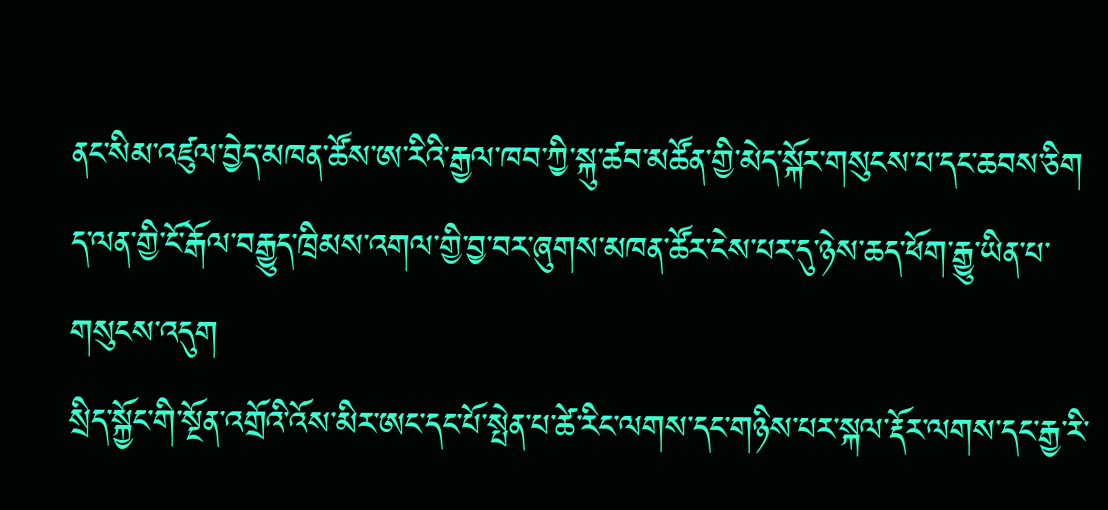ནང་སིམ་འཛུལ་བྱེད་མཁན་ཚོས་ཨ་རིའི་རྒྱལ་ཁབ་ཀྱི་སྐུ་ཚབ་མཚོན་གྱི་མེད་སྐོར་གསུངས་པ་དང་ཆབས་ཅིག  ད་ལན་གྱི་ངོ་རྒོལ་བརྒྱུད་ཁྲིམས་འགལ་གྱི་བྱ་བར་ཞུགས་མཁན་ཚོར་ངེས་པར་དུ་ཉེས་ཆད་ཕོག་རྒྱུ་ཡིན་པ་གསུངས་འདུག
སྲིད་སྐྱོང་གི་སྔོན་འགྲོའི་འོས་མིར་ཨང་དང་པོ་སྤེན་པ་ཚེ་རིང་ལགས་དང་གཉིས་པར་སྐལ་རྡོར་ལགས་དང་རྒྱ་རི་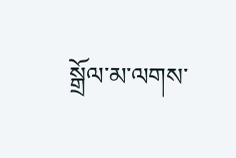སྒྲོལ་མ་ལགས་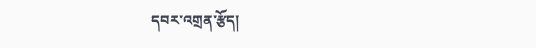དབར་འགྲན་རྩོད།